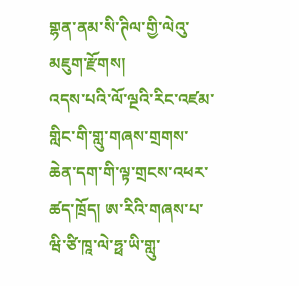གྷན་ནམ་སི་ཊིལ་གྱི་ལེའུ་མཇུག་རྫོགས།
འདས་པའི་ལོ་ལྔའི་རིང་འཛམ་གླིང་གི་གླུ་གཞས་གྲགས་ཆེན་དག་གི་ལྟ་གྲངས་འཕར་ཚད་ཁྲོད། ཨ་རིའི་གཞས་པ་ཝི་ཙི་ཁཱ་ལེ་ཧྥ་ཡི་གླུ་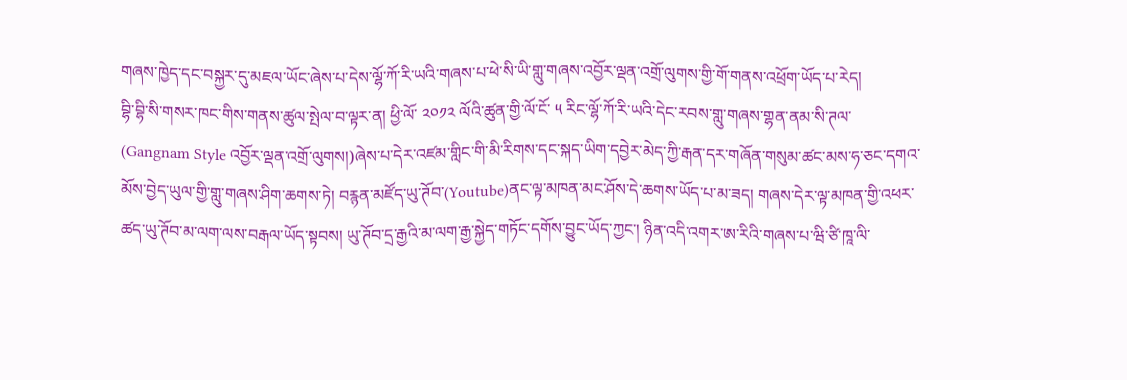གཞས་ཁྱེད་དང་བསྐྱར་དུ་མཇལ་ཡོང་ཞེས་པ་དེས་ལྷོ་ཀོ་རི་ཡའི་གཞས་པ་ཕེ་སི་ཡི་གླུ་གཞས་འབྱོར་ལྡན་འགྲོ་ལུགས་གྱི་གོ་གནས་འཕྲོག་ཡོད་པ་རེད།
བྷི་བྷི་སི་གསར་ཁང་གིས་གནས་ཚུལ་སྤེལ་བ་ལྟར་ན། ཕྱི་ལོ་ ༢༠༡༢ ལོའི་ཚུན་གྱི་ལོ་ངོ་ ༥ རིང་ལྷོ་ཀོ་རི་ཡའི་དེང་རབས་གླུ་གཞས་གྷན་ནམ་སི་ཊལ་ (Gangnam Style འབྱོར་ལྡན་འགྲོ་ལུགས།)ཞེས་པ་དེར་འཛམ་གླིང་གི་མི་རིགས་དང་སྐད་ཡིག་དབྱེར་མེད་ཀྱི་རྒན་དར་གཞོན་གསུམ་ཚང་མས་ཧ་ཅང་དགའ་མོས་བྱེད་ཡུལ་གྱི་གླུ་གཞས་ཤིག་ཆགས་ཏེ། བརྙན་མཛོད་ཡུ་ཊོབ་(Youtube)ནང་ལྟ་མཁན་མང་ཤོས་དེ་ཆགས་ཡོད་པ་མ་ཟད། གཞས་དེར་ལྟ་མཁན་གྱི་འཕར་ཚད་ཡུ་ཊོབ་མ་ལག་ལས་བརྒལ་ཡོད་སྟབས། ཡུ་ཊོབ་དྲ་རྒྱའི་མ་ལག་རྒྱ་སྐྱེད་གཏོང་དགོས་བྱུང་ཡོད་ཀྱང་། ཉིན་འདི་འགར་ཨ་རིའི་གཞས་པ་ཝི་ཙི་ཁཱ་ལི་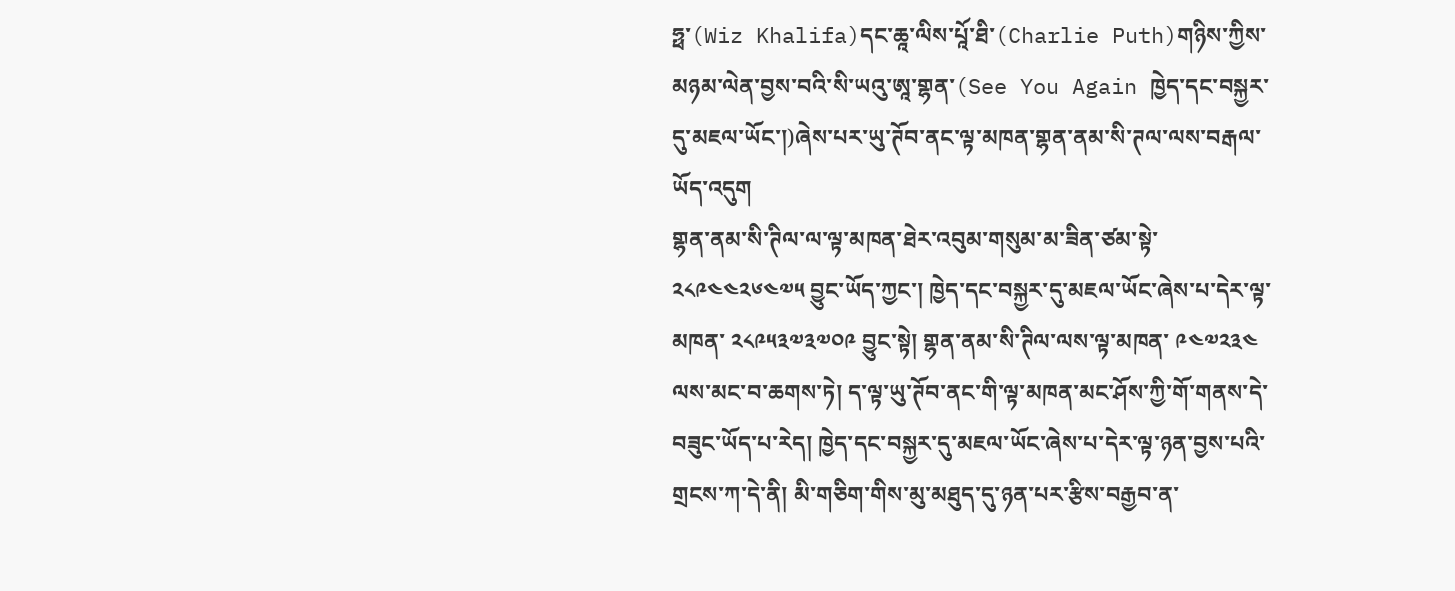ཧྥ་(Wiz Khalifa)དང་ཆཱ་ལིས་པཱོ་ཐི་(Charlie Puth)གཉིས་ཀྱིས་མཉམ་ལེན་བྱས་བའི་སི་ཡའུ་ཨཱ་གྷན་(See You Again ཁྱེད་དང་བསྐྱར་དུ་མཇལ་ཡོང་།)ཞེས་པར་ཡུ་ཊོབ་ནང་ལྟ་མཁན་གྷན་ནམ་སི་ཊལ་ལས་བརྒལ་ཡོད་འདུག
གྷན་ནམ་སི་ཊིལ་ལ་ལྟ་མཁན་ཐེར་འབུམ་གསུམ་མ་ཟིན་ཙམ་སྟེ་ ༢༨༩༤༤༢༦༤༧༥ བྱུང་ཡོད་ཀྱང་། ཁྱེད་དང་བསྐྱར་དུ་མཇལ་ཡོང་ཞེས་པ་དེར་ལྟ་མཁན་ ༢༨༩༥༣༧༣༧༠༩ བྱུང་སྟེ། གྷན་ནམ་སི་ཊིལ་ལས་ལྟ་མཁན་ ༩༤༧༢༣༤ ལས་མང་བ་ཆགས་ཏེ། ད་ལྟ་ཡུ་ཊོབ་ནང་གི་ལྟ་མཁན་མང་ཤོས་ཀྱི་གོ་གནས་དེ་བཟུང་ཡོད་པ་རེད། ཁྱེད་དང་བསྐྱར་དུ་མཇལ་ཡོང་ཞེས་པ་དེར་ལྟ་ཉན་བྱས་པའི་གྲངས་ཀ་དེ་ནི། མི་གཅིག་གིས་མུ་མཐུད་དུ་ཉན་པར་རྩིས་བརྒྱབ་ན་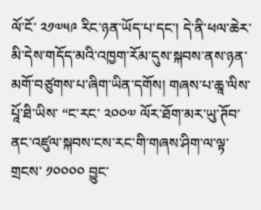ལོ་ངོ་ ༢༡༧༥༩ རིང་ཉན་ཡོད་པ་དང་། དེ་ནི་ཕལ་ཆེར་མི་དེས་གདོད་མའི་འཁྱག་རོམ་དུས་སྐབས་ནས་ཉན་མགོ་བཙུགས་པ་ཞིག་ཡིན་དགོས། གཞས་པ་ཆཱ་ལིས་པཱོ་ཐི་ཡིས་ “ང་རང་ ༢༠༠༧ ལོར་ཐོག་མར་ཡུ་ཊོབ་ནང་འཛུལ་སྐབས་ངས་རང་གི་གཞས་ཤིག་ལ་ལྟ་གྲངས་ ༡༠༠༠༠ བྱུང་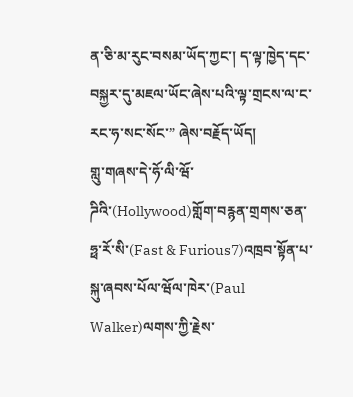ན་ཅི་མ་རུང་བསམ་ཡོད་ཀྱང་། ད་ལྟ་ཁྱེད་དང་བསྐྱར་དུ་མཇལ་ཡོང་ཞེས་པའི་ལྟ་གྲངས་ལ་ང་རང་ཧ་སང་སོང་” ཞེས་བརྗོད་ཡོད།
གླུ་གཞས་དེ་ཧོ་ལི་ཝོ་ཌིའི་(Hollywood)གློག་བརྙན་གྲགས་ཅན་ཧྥ་རོ་སི་(Fast & Furious7)འཁྲབ་སྟོན་པ་སྐུ་ཞབས་པོལ་ཝོལ་ཁེར་(Paul Walker)ལགས་ཀྱི་རྗེས་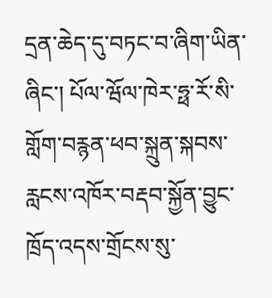དྲན་ཆེད་དུ་བཏང་བ་ཞིག་ཡིན་ཞིང་། པོལ་ཝོལ་ཁེར་ཧྥ་རོ་སི་གློག་བརྙན་ཕབ་སྐྲུན་སྐབས་རླངས་འཁོར་བརྡབ་སྐྱོན་བྱུང་ཁྲོད་འདས་གྲོངས་སུ་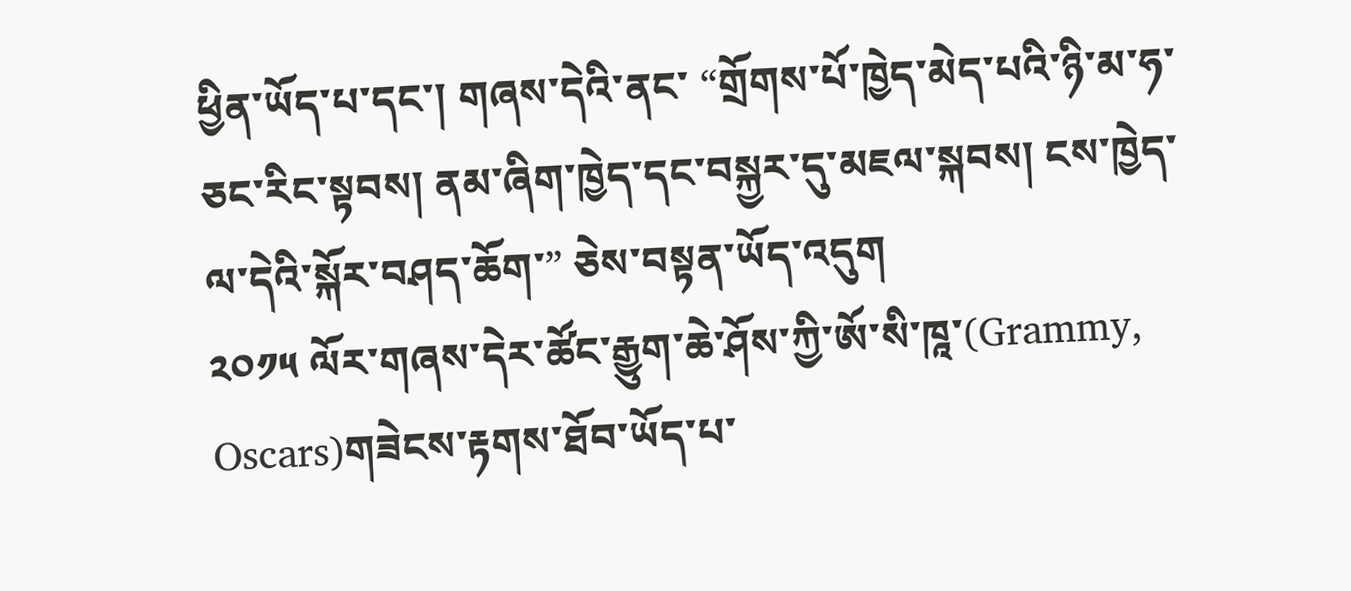ཕྱིན་ཡོད་པ་དང་། གཞས་དེའི་ནང་ “གྲོགས་པོ་ཁྱེད་མེད་པའི་ཉི་མ་ཧ་ཅང་རིང་སྟབས། ནམ་ཞིག་ཁྱེད་དང་བསྐྱར་དུ་མཇལ་སྐབས། ངས་ཁྱེད་ལ་དེའི་སྐོར་བཤད་ཆོག་” ཅེས་བསྟན་ཡོད་འདུག
༢༠༡༥ ལོར་གཞས་དེར་ཚོང་རྒྱུག་ཆེ་ཤོས་ཀྱི་ཨོ་སི་ཁཱ་(Grammy, Oscars)གཟེངས་རྟགས་ཐོབ་ཡོད་པ་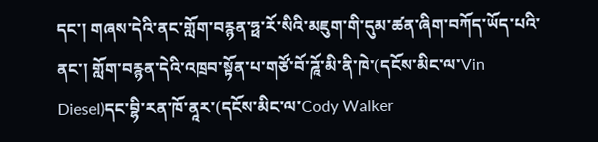དང་། གཞས་དེའི་ནང་གློག་བརྙན་ཧྥ་རོ་སིའི་མཇུག་གི་དུམ་ཚན་ཞིག་བཀོད་ཡོད་པའི་ནང་། གློག་བརྙན་དེའི་འཁྲབ་སྟོན་པ་གཙོ་བོ་ཌཱོ་མི་ནི་ཁེ་(དངོས་མིང་ལ་Vin Diesel)དང་བྷི་རན་ཁོ་ནཱར་(དངོས་མིང་ལ་Cody Walker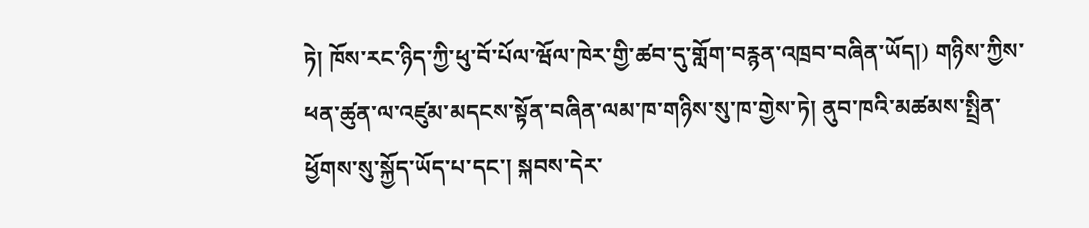ཏེ། ཁོས་རང་ཉིད་ཀྱི་ཕུ་བོ་པོལ་ཝོལ་ཁེར་གྱི་ཚབ་དུ་གློག་བརྙན་འཁྲབ་བཞིན་ཡོད།) གཉིས་ཀྱིས་ཕན་ཚུན་ལ་འཛུམ་མདངས་སྟོན་བཞིན་ལམ་ཁ་གཉིས་སུ་ཁ་གྱེས་ཏེ། ནུབ་ཁའི་མཚམས་སྤྲིན་ཕྱོགས་སུ་སྐྱོད་ཡོད་པ་དང་། སྐབས་དེར་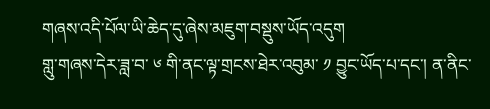གཞས་འདི་པོལ་ཡི་ཆེད་དུ་ཞེས་མཇུག་བསྡུས་ཡོད་འདུག
གླུ་གཞས་དེར་ཟླ་བ་ ༦ གི་ནང་ལྟ་གྲངས་ཐེར་འབུམ་ ༡ བྱུང་ཡོད་པ་དང་། ན་ནིང་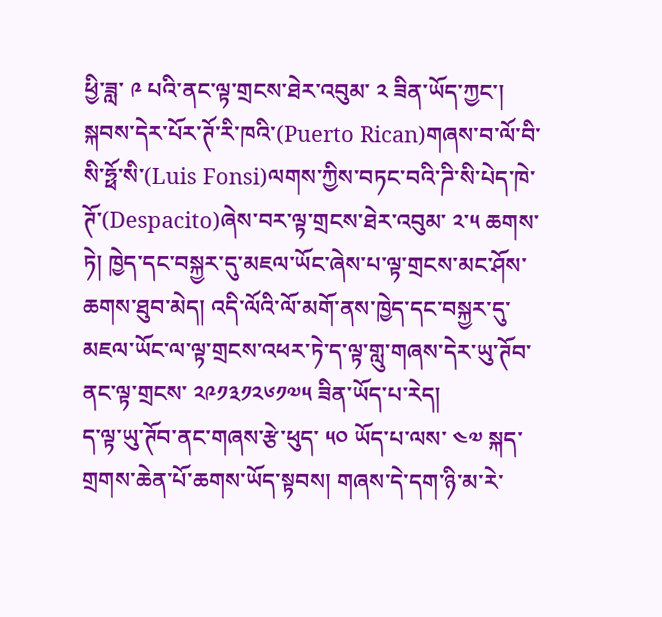ཕྱི་ཟླ་ ༩ པའི་ནང་ལྟ་གྲངས་ཐེར་འབུམ་ ༢ ཟིན་ཡོད་ཀྱང་། སྐབས་དེར་པོར་ཊོ་རི་ཁའི་(Puerto Rican)གཞས་བ་ལོ་བི་སི་ཧྥོ་སི་(Luis Fonsi)ལགས་ཀྱིས་བཏང་བའི་ཌི་སི་པེད་ཁེ་ཊོ་(Despacito)ཞེས་བར་ལྟ་གྲངས་ཐེར་འབུམ་ ༢་༥ ཆགས་ཏེ། ཁྱེད་དང་བསྐྱར་དུ་མཇལ་ཡོང་ཞེས་པ་ལྟ་གྲངས་མང་ཤོས་ཆགས་ཐུབ་མེད། འདི་ལོའི་ལོ་མགོ་ནས་ཁྱེད་དང་བསྐྱར་དུ་མཇལ་ཡོང་ལ་ལྟ་གྲངས་འཕར་ཏེ་ད་ལྟ་གླུ་གཞས་དེར་ཡུ་ཊོབ་ནང་ལྟ་གྲངས་ ༢༩༡༣༡༢༦༡༧༥ ཟིན་ཡོད་པ་རེད།
ད་ལྟ་ཡུ་ཊོབ་ནང་གཞས་རྩེ་ཕུད་ ༥༠ ཡོད་པ་ལས་ ༤༧ སྐད་གྲགས་ཆེན་པོ་ཆགས་ཡོད་སྟབས། གཞས་དེ་དག་ཉི་མ་རེ་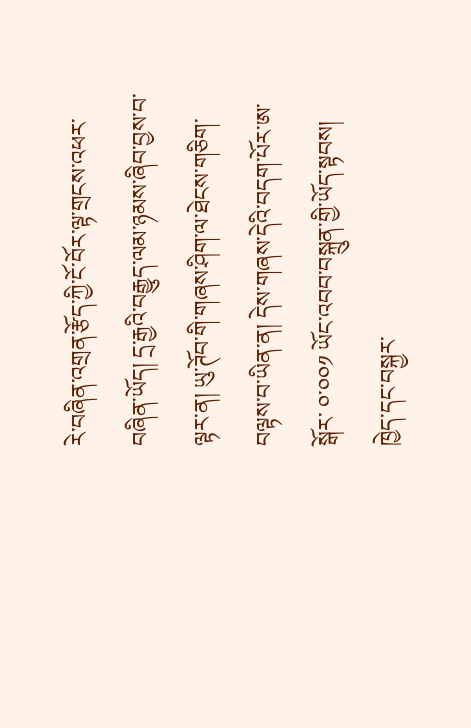རེ་བཞིན་འགྲན་རྩོད་ཀྱི་ངོ་བོར་ལྟ་གྲངས་འཕར་བཞིན་ཡོད། དྲ་རྒྱའི་བརྒྱུད་ལམ་ཉམས་ཞིབ་བྱས་བ་ལྟར་ན། ཡུ་ཊོབ་གི་གཞས་ཤིག་ལ་ཐེངས་གཅིག་བལྟས་བ་ཡིན་ན། དེས་གཞས་དེའི་བདག་པོར་ཨ་སྒོར་ ༠་༠༠༡ ཡོང་འབབ་བསྐྲུན་གྱི་ཡོད་སྟབས། ཁྱེད་དང་བསྐྱར་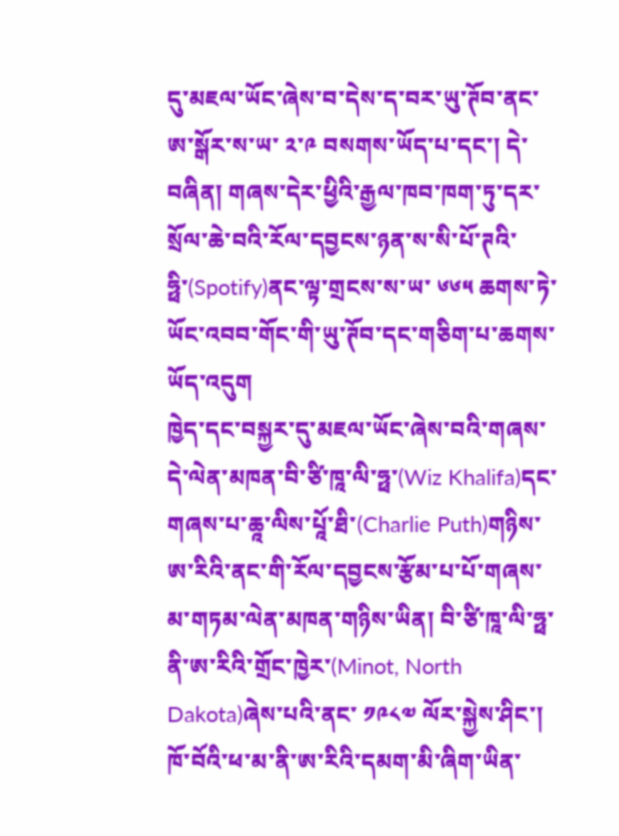དུ་མཇལ་ཡོང་ཞེས་བ་དེས་ད་བར་ཡུ་ཊོབ་ནང་ཨ་སྒོར་ས་ཡ་ ༢་༩ བསགས་ཡོད་པ་དང་། དེ་བཞིན། གཞས་དེར་ཕྱིའི་རྒྱལ་ཁབ་ཁག་ཏུ་དར་སྲོལ་ཆེ་བའི་རོལ་དབྱངས་ཉན་ས་སི་པོ་ཊའི་ཧྥི་(Spotify)ནང་ལྟ་གྲངས་ས་ཡ་ ༦༦༥ ཆགས་ཏེ་ཡོང་འབབ་གོང་གི་ཡུ་ཊོབ་དང་གཅིག་པ་ཆགས་ཡོད་འདུག
ཁྱེད་དང་བསྐྱར་དུ་མཇལ་ཡོང་ཞེས་བའི་གཞས་དེ་ལེན་མཁན་བི་ཙི་ཁཱ་ལི་ཧྥ་(Wiz Khalifa)དང་གཞས་པ་ཆཱ་ལིས་པཱོ་ཐི་(Charlie Puth)གཉིས་ཨ་རིའི་ནང་གི་རོལ་དབྱངས་རྩོམ་པ་པོ་གཞས་མ་གཏམ་ལེན་མཁན་གཉིས་ཡིན། བི་ཙི་ཁཱ་ལི་ཧྥ་ནི་ཨ་རིའི་གྲོང་ཁྱེར་(Minot, North Dakota)ཞེས་པའི་ནང་ ༡༩༨༧ ལོར་སྐྱེས་ཤིང་། ཁོ་བོའི་ཕ་མ་ནི་ཨ་རིའི་དམག་མི་ཞིག་ཡིན་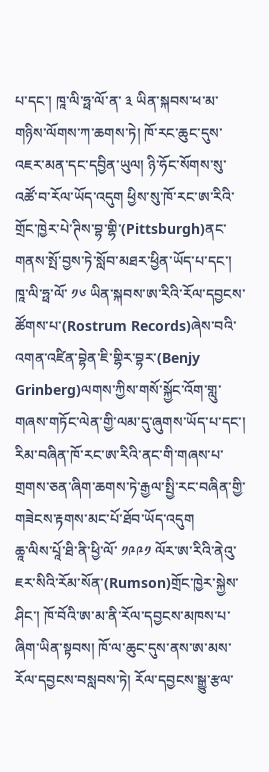པ་དང་། ཁཱ་ལི་ཧྥ་ལོ་ན་ ༣ ཡིན་སྐབས་ཕ་མ་གཉིས་ལོགས་ཀ་ཆགས་ཏེ། ཁོ་རང་ཆུང་དུས་འཇར་མན་དང་དབྱིན་ཡུལ། ཉི་ཧོང་སོགས་སུ་འཚོ་བ་རོལ་ཡོད་འདུག ཕྱིས་སུ་ཁོ་རང་ཨ་རིའི་གྲོང་ཁྱེར་པེ་ཊིས་བྷ་གྷི་(Pittsburgh)ནང་གནས་སྤོ་བྱས་ཏེ་སློབ་མཐར་ཕྱིན་ཡོད་པ་དང་། ཁཱ་ལི་ཧྥ་ལོ་ ༡༦ ཡིན་སྐབས་ཨ་རིའི་རོལ་དབྱངས་ཚོགས་པ་(Rostrum Records)ཞེས་བའི་འགན་འཛིན་བྷེན་ཇི་གྷིར་བྷར་(Benjy Grinberg)ལགས་ཀྱིས་གསོ་སྐྱོང་འོག་གླུ་གཞས་གཏོང་ལེན་གྱི་ལམ་དུ་ཞུགས་ཡོད་པ་དང་། རིམ་བཞིན་ཁོ་རང་ཨ་རིའི་ནང་གི་གཞས་པ་གྲགས་ཅན་ཞིག་ཆགས་ཏེ་རྒྱལ་སྤྱི་རང་བཞིན་གྱི་གཟེངས་རྟགས་མང་པོ་ཐོབ་ཡོད་འདུག
ཆཱ་ལིས་པཱོ་ཐི་ནི་ཕྱི་ལོ་ ༡༩༩༡ ལོར་ཨ་རིའི་ནེའུ་ཇར་སིའི་རོམ་སོན་(Rumson)གྲོང་ཁྱེར་སྐྱེས་ཤིང་། ཁོ་བོའི་ཨ་མ་ནི་རོལ་དབྱངས་མཁས་པ་ཞིག་ཡིན་སྟབས། ཁོ་ལ་ཆུང་དུས་ནས་ཨ་མས་རོལ་དབྱངས་བསླབས་ཏེ། རོལ་དབྱངས་སྒྱུ་རྩལ་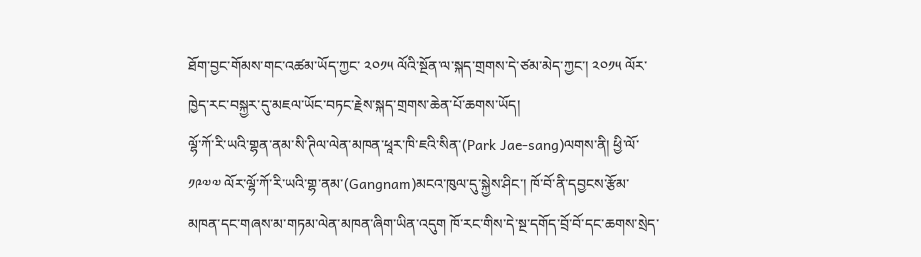ཐོག་བྱང་གོམས་གང་འཚམ་ཡོད་ཀྱང་ ༢༠༡༥ ལོའི་སྔོན་ལ་སྐད་གྲགས་དེ་ཙམ་མེད་ཀྱང་། ༢༠༡༥ ལོར་ཁྱེད་རང་བསྐྱར་དུ་མཇལ་ཡོང་བཏང་རྗེས་སྐད་གྲགས་ཆེན་པོ་ཆགས་ཡོད།
ལྷོ་ཀོ་རི་ཡའི་གྷན་ནམ་སི་ཊིལ་ལེན་མཁན་ཕཱར་ཁི་ཇའི་སིན་(Park Jae-sang)ལགས་ནི། ཕྱི་ལོ་ ༡༩༧༧ ལོར་ལྷོ་ཀོ་རི་ཡའི་གྷ་ནམ་(Gangnam)མངའ་ཁུལ་དུ་སྐྱེས་ཤིང་། ཁོ་བོ་ནི་དབྱངས་རྩོམ་མཁན་དང་གཞས་མ་གཏམ་ལེན་མཁན་ཞིག་ཡིན་འདུག ཁོ་རང་གིས་དེ་སྔ་དགོད་བྲོ་བོ་དང་ཆགས་སྲེད་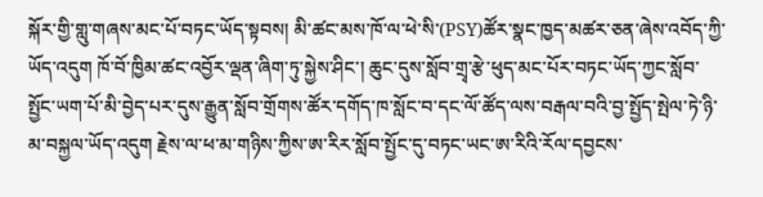སྐོར་གྱི་གླུ་གཞས་མང་པོ་བཏང་ཡོད་སྟབས། མི་ཚང་མས་ཁོ་ལ་ཕེ་སི་(PSY)ཚོར་སྣང་ཁྱད་མཚར་ཅན་ཞེས་འབོད་ཀྱི་ཡོད་འདུག ཁོ་བོ་ཁྱིམ་ཚང་འབྱོར་ལྡན་ཞིག་ཏུ་སྐྱེས་ཤིང་། ཆུང་དུས་སློབ་གྲྭ་རྩེ་ཕུད་མང་པོར་བཏང་ཡོད་ཀྱང་སློབ་སྤྱོང་ཡག་པོ་མི་བྱེད་པར་དུས་རྒྱུན་སློབ་གྲོགས་ཚོར་དགོད་ཁ་སློང་བ་དང་ལོ་ཚོད་ལས་བརྒལ་བའི་བྱ་སྤྱོད་སྤེལ་ཏེ་ཉི་མ་བསྐྱལ་ཡོད་འདུག རྗེས་ལ་ཕ་མ་གཉིས་ཀྱིས་ཨ་རིར་སློབ་སྤྱོང་དུ་བཏང་ཡང་ཨ་རིའི་རོལ་དབྱངས་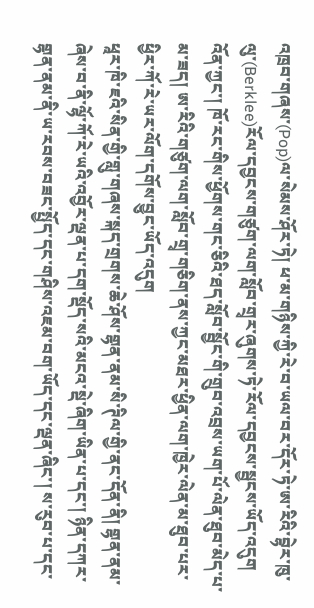འཁྲབ་གཞས་(Pop)ལ་སེམས་ཤོར་ཏེ། ཕ་མ་གཉིས་ཀྱི་རེ་བ་ཡལ་བར་དོར་ཏེ་ཨ་རིའི་བྷེར་ཁུ་ལུ་(Berklee)རོལ་དབྱངས་གཙུག་ལག་སློབ་གྲྭར་ཞུགས་ཏེ་རོལ་དབྱངས་སྦྱངས་ཡོད་འདུག འོན་ཀྱང་། ཁོ་རང་གིས་ཕྱོགས་གང་ཅིའི་ཐད་སློབ་སྦྱོང་གི་གྲུབ་འབྲས་ཡག་པོ་ལེན་ཐུབ་མེད་པ་མ་ཟད། ཨ་རིའི་གཙུག་ལག་སློབ་གྲྭ་གཅིག་ནས་ཀྱང་མཐར་ཕྱིན་ལག་ཁྱེར་ལེན་མ་ཐུབ་པར་ཕྱིར་ཀོ་རེ་ཡར་ལོག་དགོས་བྱུང་ཡོད་འདུག
ཕཱར་ཁི་ཇའི་སིན་གྱི་གླུ་གཞས་སྐད་གྲགས་ཆེ་ཤོས་གྷན་ནམ་སི་ཊིལ་གྱི་ནང་དོན་ནི། གྷན་ནམ་ཞེས་བ་ནི་ལྷོ་ཀོ་རེ་ཡའི་འབྱོར་ལྡན་པ་དག་སྡོད་སའི་མངའ་སྡེ་ཞིག་ཡིན་པ་དང་། ཉིན་དཀར་གྷན་ནམ་ནི་ཡ་རབས་བཟང་སྤྱོད་དང་གཤིས་འཇམ་བག་ཡོད་དང་ལྡན་ཞིང་། ས་རུབ་པ་དང་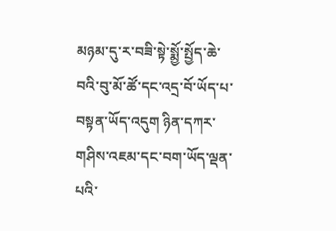མཉམ་དུ་ར་བཟི་སྟེ་སྨྱོ་སྤྱོད་ཆེ་བའི་བུ་མོ་ཚོ་དང་འདྲ་བོ་ཡོད་པ་བསྟན་ཡོད་འདུག ཉིན་དཀར་གཤིས་འཇམ་དང་བག་ཡོད་ལྡན་པའི་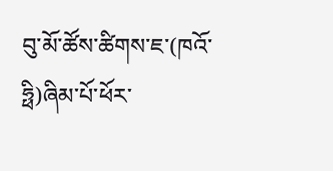བུ་མོ་ཚོས་ཚིགས་ཇ་(ཁའོ་ཧྥི)ཞིམ་པོ་ཕོར་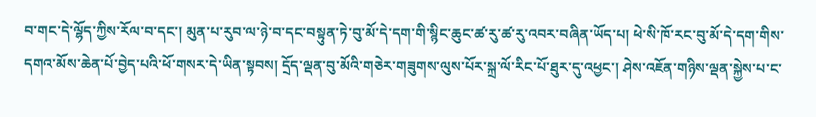བ་གང་དེ་ལྷོད་ཀྱིས་རོལ་བ་དང་། མུན་པ་རུབ་ལ་ཉེ་བ་དང་བསྟུན་ཏེ་བུ་མོ་དེ་དག་གི་སྙིང་ཆུང་ཚ་རུ་ཚ་རུ་འབར་བཞིན་ཡོད་པ། ཕེ་སི་ཁོ་རང་བུ་མོ་དེ་དག་གིས་དགའ་མོས་ཆེན་པོ་བྱེད་པའི་ཕོ་གསར་དེ་ཡིན་སྟབས། དྲོད་ལྡན་བུ་མོའི་གཅེར་གཟུགས་ལུས་པོར་སྐྲ་ལོ་རིང་པོ་ཐུར་དུ་འཕྱང་། ཤེས་འཇོན་གཉིས་ལྡན་སྐྱེས་པ་ང་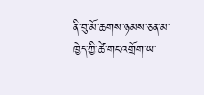ནི་བུ་མོ་ཆགས་ཉམས་ཅན་མ་ཁྱེད་ཀྱི་ཚེ་གང་འགྲོག་ཡ་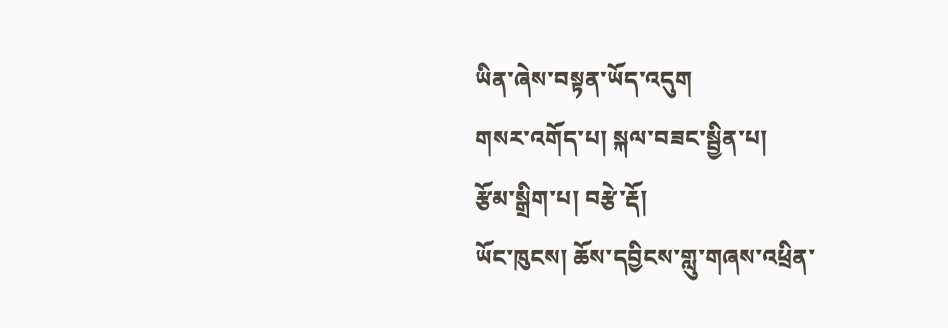ཡིན་ཞེས་བསྟན་ཡོད་འདུག
གསར་འགོད་པ། སྐལ་བཟང་སྦྱིན་པ།
རྩོམ་སྒྲིག་པ། བརྩེ་རྡོ།
ཡོང་ཁུངས། ཆོས་དབྱིངས་གླུ་གཞས་འཕྲིན་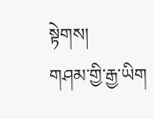སྟེགས།
གཤམ་གྱི་རྒྱ་ཡིག